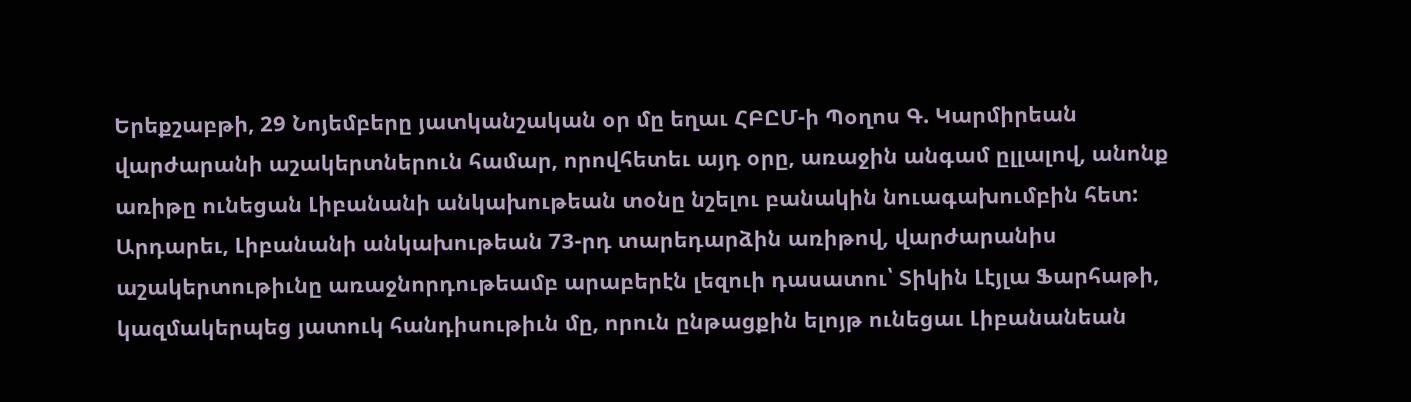Երեքշաբթի, 29 Նոյեմբերը յատկանշական օր մը եղաւ ՀԲԸՄ-ի Պօղոս Գ. Կարմիրեան վարժարանի աշակերտներուն համար, որովհետեւ այդ օրը, առաջին անգամ ըլլալով, անոնք առիթը ունեցան Լիբանանի անկախութեան տօնը նշելու բանակին նուագախումբին հետ:
Արդարեւ, Լիբանանի անկախութեան 73-րդ տարեդարձին առիթով, վարժարանիս աշակերտութիւնը առաջնորդութեամբ արաբերէն լեզուի դասատու՝ Տիկին Լէյլա Ֆարհաթի, կազմակերպեց յատուկ հանդիսութիւն մը, որուն ընթացքին ելոյթ ունեցաւ Լիբանանեան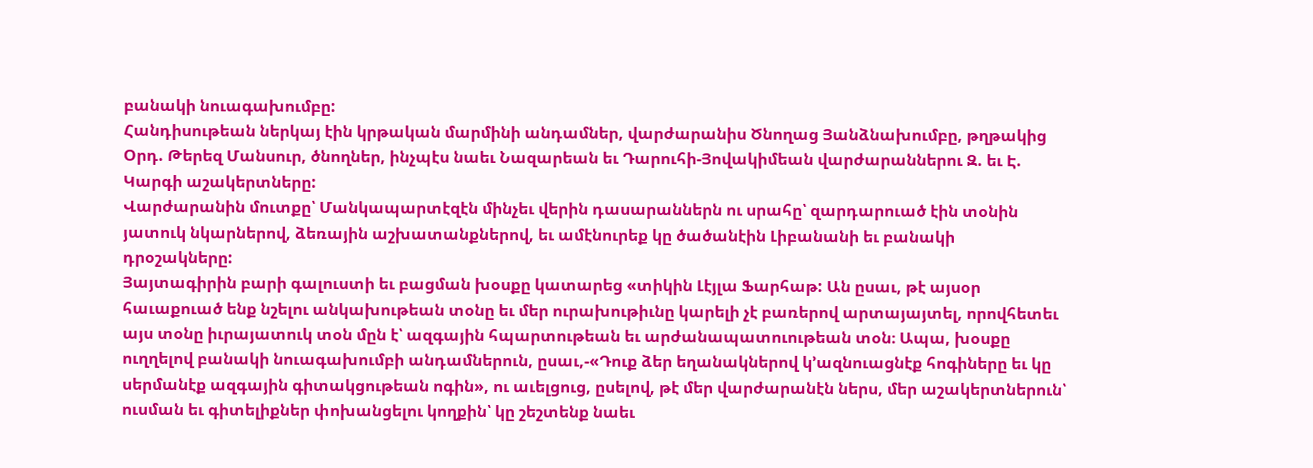բանակի նուագախումբը:
Հանդիսութեան ներկայ էին կրթական մարմինի անդամներ, վարժարանիս Ծնողաց Յանձնախումբը, թղթակից Օրդ. Թերեզ Մանսուր, ծնողներ, ինչպէս նաեւ Նազարեան եւ Դարուհի-Յովակիմեան վարժարաններու Զ. եւ Է. Կարգի աշակերտները:
Վարժարանին մուտքը՝ Մանկապարտէզէն մինչեւ վերին դասարաններն ու սրահը՝ զարդարուած էին տօնին յատուկ նկարներով, ձեռային աշխատանքներով, եւ ամէնուրեք կը ծածանէին Լիբանանի եւ բանակի դրօշակները:
Յայտագիրին բարի գալուստի եւ բացման խօսքը կատարեց «տիկին Լէյլա Ֆարհաթ: Ան ըսաւ, թէ այսօր հաւաքուած ենք նշելու անկախութեան տօնը եւ մեր ուրախութիւնը կարելի չէ բառերով արտայայտել, որովհետեւ այս տօնը իւրայատուկ տօն մըն է՝ ազգային հպարտութեան եւ արժանապատուութեան տօն։ Ապա, խօսքը ուղղելով բանակի նուագախումբի անդամներուն, ըսաւ,-«Դուք ձեր եղանակներով կ’ազնուացնէք հոգիները եւ կը սերմանէք ազգային գիտակցութեան ոգին», ու աւելցուց, ըսելով, թէ մեր վարժարանէն ներս, մեր աշակերտներուն՝ ուսման եւ գիտելիքներ փոխանցելու կողքին՝ կը շեշտենք նաեւ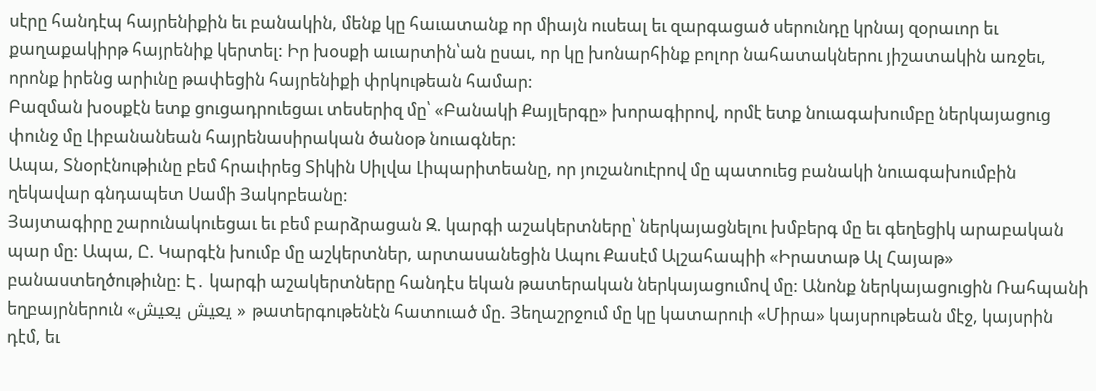սէրը հանդէպ հայրենիքին եւ բանակին, մենք կը հաւատանք որ միայն ուսեալ եւ զարգացած սերունդը կրնայ զօրաւոր եւ քաղաքակիրթ հայրենիք կերտել: Իր խօսքի աւարտին՝ան ըսաւ, որ կը խոնարհինք բոլոր նահատակներու յիշատակին առջեւ, որոնք իրենց արիւնը թափեցին հայրենիքի փրկութեան համար:
Բազման խօսքէն ետք ցուցադրուեցաւ տեսերիզ մը՝ «Բանակի Քայլերգը» խորագիրով, որմէ ետք նուագախումբը ներկայացուց փունջ մը Լիբանանեան հայրենասիրական ծանօթ նուագներ:
Ապա, Տնօրէնութիւնը բեմ հրաւիրեց Տիկին Սիլվա Լիպարիտեանը, որ յուշանուէրով մը պատուեց բանակի նուագախումբին ղեկավար գնդապետ Սամի Յակոբեանը:
Յայտագիրը շարունակուեցաւ եւ բեմ բարձրացան Զ. կարգի աշակերտները՝ ներկայացնելու խմբերգ մը եւ գեղեցիկ արաբական պար մը: Ապա, Ը. Կարգէն խումբ մը աշկերտներ, արտասանեցին Ապու Քասէմ Ալշահապիի «Իրատաթ Ալ Հայաթ» բանաստեղծութիւնը: Է․ կարգի աշակերտները հանդէս եկան թատերական ներկայացումով մը: Անոնք ներկայացուցին Ռահպանի եղբայրներուն «يعيش يعيش » թատերգութենէն հատուած մը. Յեղաշրջում մը կը կատարուի «Միրա» կայսրութեան մէջ, կայսրին դէմ, եւ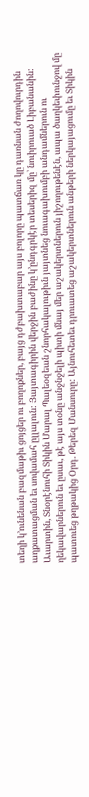տեղի կ’ունենան բազմաթիւ ցոյցեր ու բողոքներ, բայց դժբախտաբար այս բոլորը պատճառ կը դառնան ժողովուրդին աղքատացման եւ սովամահ ըլլալուն: Յայտագիրին վերջին բաժինը կ’ընդգրկէր տեսերիզ մը՝ նուիրուած Լիբանանին:
Աւարտին, Տնօրէնուհի Տիկին Մարալ Պալեօզեան շնորհակալութիւն յայտնեց նուագախումբի անդամներուն ու ղեկավարներուն եւ ըսաւ, թէ այս տօնը անջնջելի պիտի մնայ մեր աշակերտներուն յիշողութենէն, ապա ծաղկեփունջով մը պատուեց թղթակից Օրդ. Թերեզ Մանսուրը: Այնուհետեւ դրուատեց աշակերտներուն անթերի ներկայացումը եւ Տիկին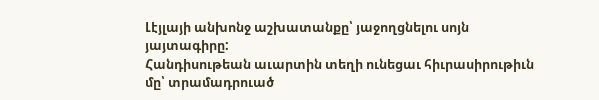Լէյլայի անխոնջ աշխատանքը՝ յաջողցնելու սոյն յայտագիրը:
Հանդիսութեան աւարտին տեղի ունեցաւ հիւրասիրութիւն մը՝ տրամադրուած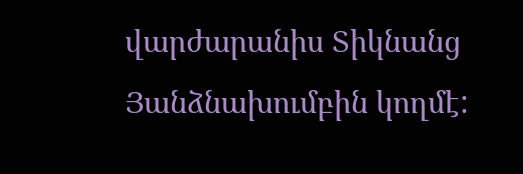վարժարանիս Տիկնանց Յանձնախումբին կողմէ: